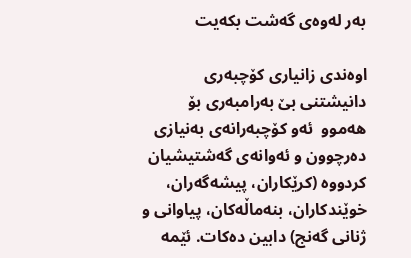بەر لەوەی گەشت بکەیت

اوەندی زانیاری کۆچبەری دانیشتنی بێ بەرامبەری بۆ هەموو  ئەو کۆچبەرانەی بەنیازی دەرچوون و ئەوانەی گەشتیشیان کردووە (کرێکاران، پیشەگەران، خوێندکاران، بنەماڵەکان، پیاوانی و ژنانی گەنج) دابین دەکات. ئێمە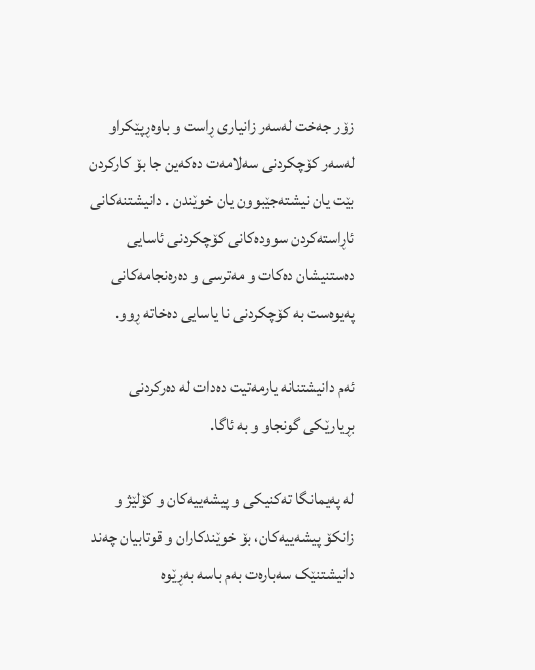زۆر جەخت لەسەر زانیاری ڕاست و باوەڕپێکراو لەسەر کۆچکردنی سەلامەت دەکەین جا بۆ کارکردن بێت یان نیشتەجێبوون یان خوێندن . دانیشتنەکانی ئاڕاستەکردن سوودەکانی کۆچکردنی ئاسایی دەستنیشان دەکات و مەترسی و دەرەنجامەکانی پەیوەست بە کۆچکردنی نا یاسایی دەخاتە ڕوو.

ئەم دانیشتنانە یارمەتیت دەدات لە دەرکردنی بڕیارێکی گونجاو و بە ئاگا.

لە پەیمانگا تەکنیکی و پیشەییەکان و کۆلێژ و زانکۆ پیشەییەکان، بۆ خوێندکاران و قوتابیان چەند دانیشتنێک سەبارەت بەم باسە بەڕێوە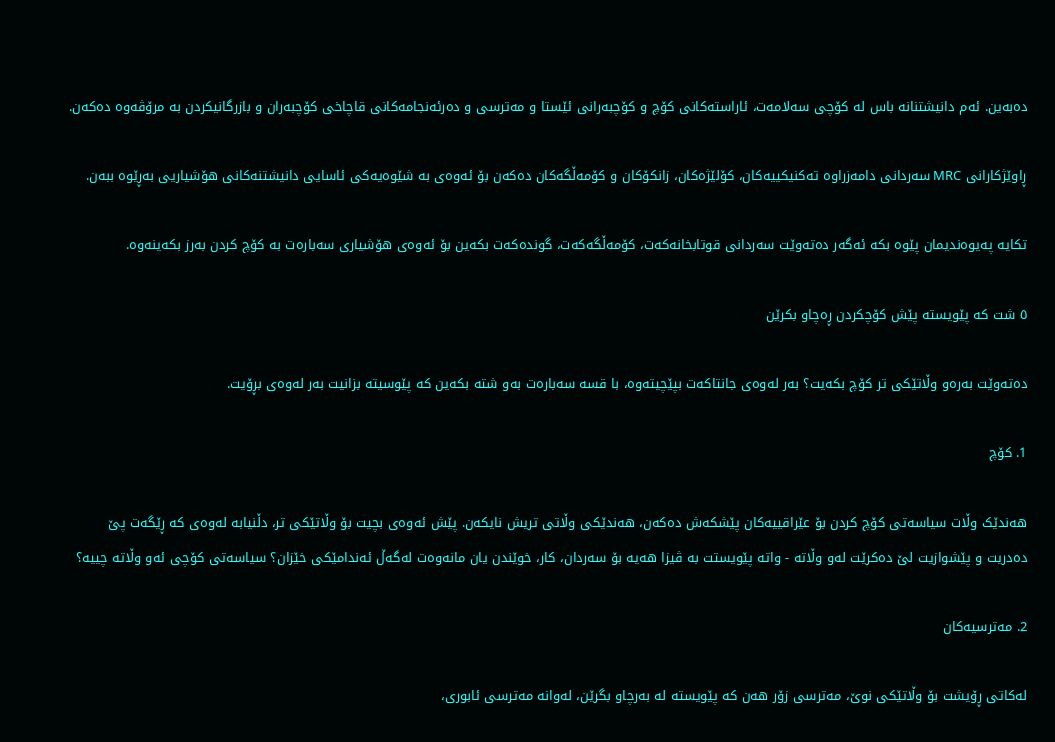دەبەین. ئەم دانیشتنانە باس لە کۆچی سەلامەت، ئاراستەکانی کۆچ و کۆچبەرانی ئێستا و مەترسی و دەرئەنجامەکانی قاچاخی کۆچبەران و بازرگانیکردن بە مرۆڤەوە دەکەن.

ڕاوێژکارانی MRC سەردانی دامەزراوە تەکنیکییەکان، کۆلێژەکان، زانکۆکان و کۆمەڵگەکان دەکەن بۆ ئەوەی بە شێوەیەکی ئاسایی دانیشتنەکانی هۆشیاریی بەڕێوە ببەن.

تکایە پەیوەندیمان پێوە بکە ئەگەر دەتەوێت سەردانی قوتابخانەکەت، کۆمەڵگەکەت، گوندەکەت بکەین بۆ ئەوەی هۆشیاری سەبارەت بە کۆچ کردن بەرز بکەینەوە.

٥ شت کە پێویستە پێش کۆچکردن ڕەچاو بکرێن

دەتەوێت بەرەو وڵاتێکی تر کۆچ بکەیت؟ بەر لەوەی جانتاکەت بپێچیتەوە، با قسە سەبارەت بەو شتە بکەین کە پێوسیتە بزانیت بەر لەوەی بڕۆیت.

1. کۆچ

هەندێک وڵات سیاسەتی کۆچ کردن بۆ عێراقییەکان پێشکەش دەکەن، هەندێکی وڵاتی تریش نایکەن. پێش ئەوەی بچیت بۆ وڵاتێکی تر، دڵنیابە لەوەی کە ڕێگەت پێ دەدریت و پێشوازیت لێ دەکرێت لەو وڵاتە - واتە پێویستت بە ڤیزا هەیە بۆ سەردان، کار، خوێندن یان مانەوەت لەگەڵ ئەندامێکی خێزان؟ سیاسەتی کۆچی ئەو وڵاتە چییە؟

2. مەترسیەکان

لەکاتی ڕۆیشت بۆ وڵاتێکی نوێ، مەترسی زۆر هەن کە پێویستە لە بەرچاو بگرێن، لەوانە مەترسی ئابوری،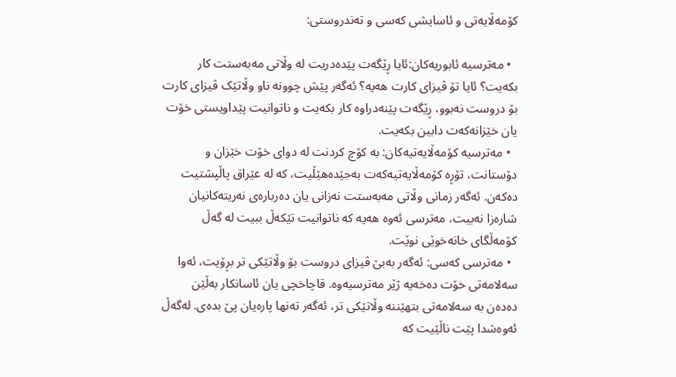کۆمەڵایەتی و ئاسایشی کەسی و تەندروستی:

  • مەترسیە ئابوریەکان:ئایا ڕێگەت پێدەدریت لە وڵاتی مەبەستت کار بکەیت؟ ئایا تۆ ڤیزای کارت هەیە؟ ئەگەر پێش چوونە ناو وڵاتێک ڤیزای کارت بۆ دروست نەبوو، ڕێگەت پێنەدراوە کار بکەیت و ناتوانیت پێداویستی خۆت یان خێزانەکەت دابین بکەیت.
  • مەترسیە کۆمەڵایەتیەکان: بە کۆچ کردنت لە دوای خۆت خێزان و دۆستانت، تۆڕە کۆمەڵایەتیەکەت بەجێدەهێڵیت، کە لە عێراق پاڵپشتیت دەکەن. ئەگەر زمانی وڵاتی مەبەستت نەزانی یان دەربارەی نەریتەکانیان شارەزا نەبیت، مەترسی ئەوە هەیە کە ناتوانیت تێکەڵ ببیت لە گەڵ کۆمەڵگای خانەخوێی نوێت.
  • مەترسی کەسی: ئەگەر بەبێ ڤیزای دروست بۆ وڵاتێکی تر بڕۆیت، ئەوا سەلامەتی خۆت دەخەیە ژێر مەترسیەوە. قاچاخچی یان ئاسانکار بەڵێن دەدەن بە سەلامەتی بتهێننە وڵاتێکی تر، ئەگەر تەنها پارەیان پێ بدەی. لەگەڵ ئەوەشدا پێت ناڵێیت کە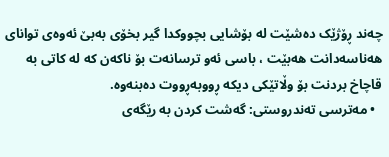چەند ڕۆژێک دەشێت لە بۆشایی بچووکدا گیر بخۆی بەبێ ئەوەی توانای هەناسەدانت هەبێت ، باسی ئەو ترسانەت بۆ ناکەن کە لە کاتی بە قاچاخ بردنت بۆ وڵاتێکی دیکە ڕووبەڕووت دەبنەوە.
  • مەترسی تەندروستی: گەشت کردن بە رێگەی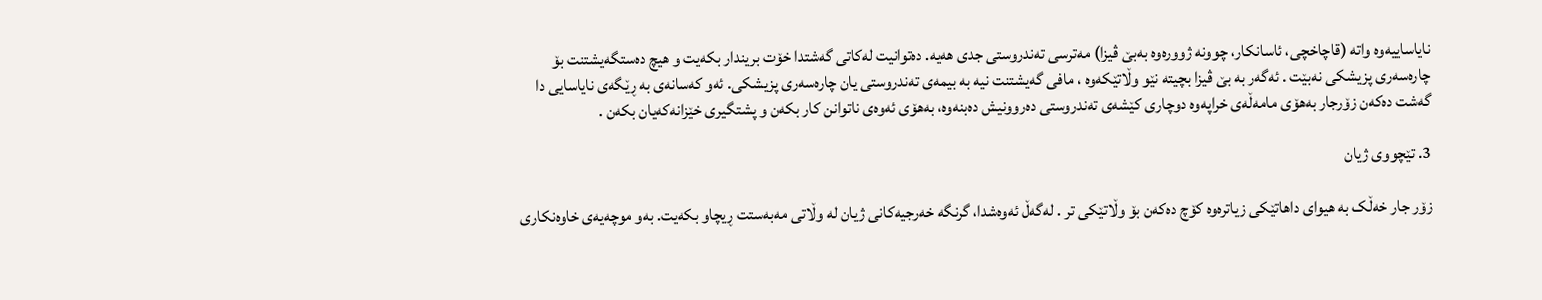نایاساییەوە واتە (قاچاخچی، ئاسانکار، چوونە ژوورەوە بەبێ ڤیزا) مەترسی تەندروستی جدی هەیە. دەتوانیت لەکاتی گەشتدا خۆت بریندار بکەیت و هیچ دەستگەیشتنت بۆ چارەسەری پزیشکی نەبێت . ئەگەر بە بێ ڤیزا بچیتە نێو وڵاتێکەوە ، مافی گەیشتنت نیە بە بیمەی تەندروستی یان چارەسەری پزیشکی. ئەو کەسانەی بە ڕێگەی نایاسایی دا گەشت دەکەن زۆرجار بەهۆی مامەڵەی خراپەوە دوچاری کێشەی تەندروستی دەروونیش دەبنەوە، بەهۆی ئەوەی ناتوانن کار بکەن و پشتگیری خێزانەکەیان بکەن .

3. تێچووی ژیان

زۆر جار خەڵک بە هیوای داهاتێکی زیاترەوە کۆچ دەکەن بۆ وڵاتێکی تر . لەگەڵ ئەوەشدا، گرنگە خەرجیەکانی ژیان لە وڵاتی مەبەستت ڕيچاو بکەیت. بەو موچەیەی خاوەنکاری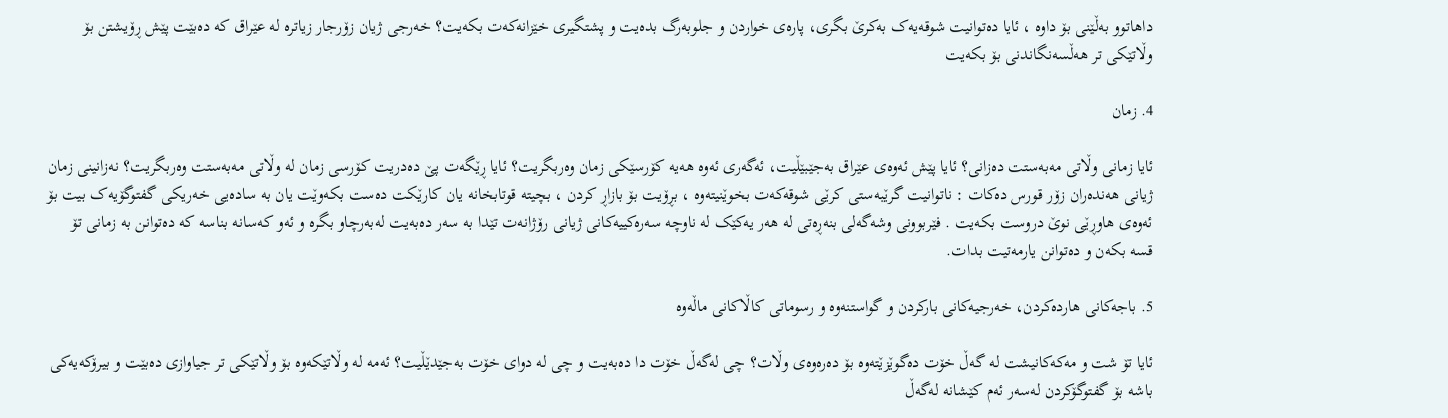داهاتوو بەڵێنی بۆ داوە ، ئایا دەتوانیت شوقەیەک بەکرێ بگری، پارەی خواردن و جلوبەرگ بدەیت و پشتگیری خێزانەکەت بکەیت؟ خەرجی ژیان زۆرجار زیاترە لە عێراق کە دەبێت پێش ڕۆیشتن بۆ وڵاتێکی تر هەڵسەنگاندنی بۆ بکەیت

4. زمان

ئایا زمانی وڵاتی مەبەستت دەزانی؟ ئایا پێش ئەوەی عێراق بەجێبێڵیت، ئەگەری ئەوە هەیە کۆرسێکی زمان وەربگریت؟ ئایا ڕێگەت پێ دەدریت کۆرسی زمان لە وڵاتی مەبەستت وەربگریت؟ نەزانینی زمان ژیانی هەندەران زۆر قورس دەکات : ناتوانیت گرێبەستی کرێی شوقەکەت بخوێنیتەوە ، بڕۆیت بۆ بازاڕ کردن ، بچیتە قوتابخانە یان کارێکت دەست بکەوێت یان بە سادەیی خەریکی گفتوگۆیەک بیت بۆ ئەوەی هاوڕێی نوێ دروست بکەیت . فێربوونی وشەگەلی بنەڕەتی لە هەر یەکێک لە ناوچە سەرەکییەکانی ژیانی رۆژانەت تێدا بە سەر دەبەیت لەبەرچاو بگرە و ئەو کەسانە بناسە کە دەتوانن بە زمانی تۆ قسە بکەن و دەتوانن یارمەتیت بدات.

5. باجەکانی هاردەکردن، خەرجیەکانی بارکردن و گواستنەوە و رسوماتی کاڵاکانی ماڵەوە

ئایا تۆ شت و مەکەکانیشت لە گەڵ خۆت دەگوێزێتەوە بۆ دەرەوەی وڵات؟ چی لەگەڵ خۆت دا دەبەیت و چی لە دوای خۆت بەجێدێڵیت؟ ئەمە لە وڵاتێکەوە بۆ وڵاتێکی تر جیاوازی دەبێت و بیرۆکەیەکی باشە بۆ گفتوگۆکردن لەسەر ئەم کێشانە لەگەڵ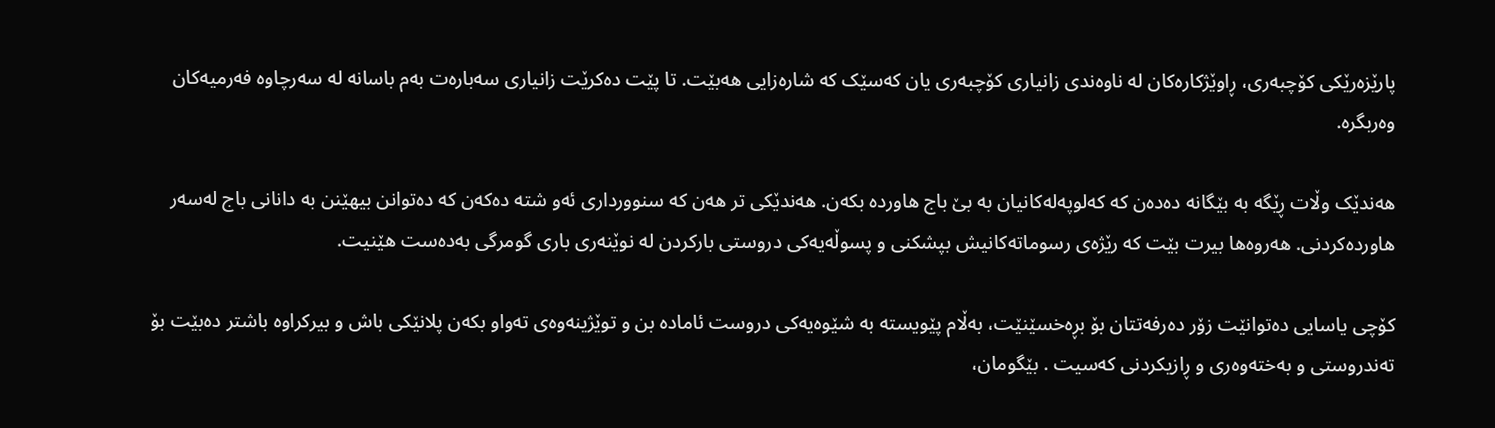پارێزەرێکی کۆچبەری، ڕاوێژکارەکان لە ناوەندی زانیاری کۆچبەری یان کەسێک کە شارەزایی هەبێت. تا پێت دەکرێت زانیاری سەبارەت بەم باسانە لە سەرچاوە فەرمیەکان وەربگرە.

هەندێک وڵات ڕێگە بە بێگانە دەدەن کە کەلوپەلەکانیان بە بێ باج هاوردە بکەن. هەندێکی تر هەن کە سنوورداری ئەو شتە دەکەن کە دەتوانن بیهێنن بە دانانی باج لەسەر هاوردەکردنی. هەروەها بیرت بێت کە رێژەی رسوماتەکانیش بپشکنی و پسوڵەیەکی دروستی بارکردن لە نوێنەری باری گومرگی بەدەست هێنیت.

کۆچی یاسایی دەتوانێت زۆر دەرفەتتان بۆ بڕەخسێنێت، بەڵام پێویستە بە شێوەیەکی دروست ئامادە بن و توێژینەوەی تەواو بکەن پلانێکی باش و بیرکراوە باشتر دەبێت بۆ تەندروستی و بەختەوەری و ڕازیکردنی کەسیت . بێگومان،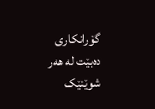گۆرانکاری دەبێت لە هەر شوێنێک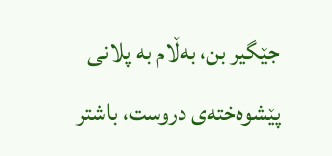جێگیر بن، بەڵام بە پلانی پێشوەختەی دروست، باشتر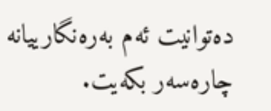دەتوانیت ئەم بەرەنگارییانە چارەسەر بکەیت.